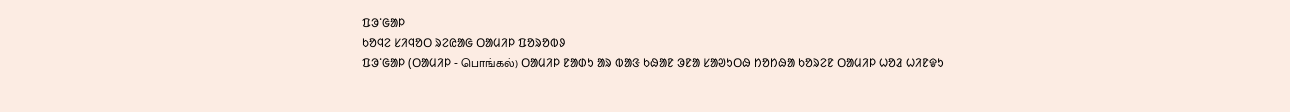ᱯᱳᱸᱜᱟᱞ
ᱠᱚᱧᱮ ᱥᱤᱧᱚᱛ ᱨᱮᱭᱟᱜ ᱛᱟᱢᱤᱞ ᱯᱚᱨᱚᱵᱽ
ᱯᱳᱸᱜᱟᱞ (ᱛᱟᱢᱤᱞ - பொங்கல்) ᱛᱟᱢᱤᱞ ᱱᱟᱰᱩ ᱟᱨ ᱵᱟᱝ ᱠᱷᱟᱱ ᱳᱱᱟ ᱥᱟᱣᱩᱛᱷ ᱴᱚᱴᱷᱟ ᱠᱚᱨᱮᱱ ᱛᱟᱢᱤᱞ ᱦᱚᱲ ᱦᱤᱱᱫᱩ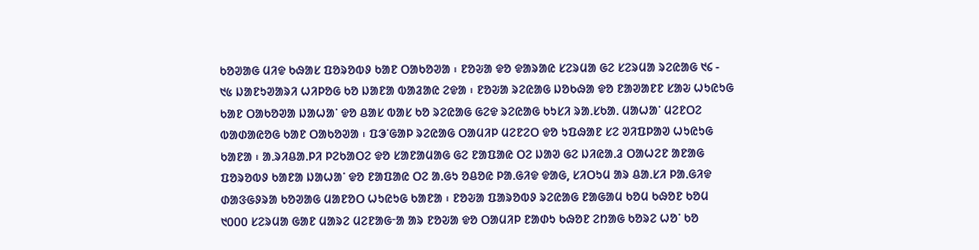ᱠᱚᱣᱟᱜ ᱢᱤᱫ ᱠᱷᱟᱥ ᱯᱚᱨᱚᱵᱽ ᱠᱟᱱ ᱛᱟᱠᱚᱣᱟ ᱾ ᱱᱚᱶᱟ ᱫᱚ ᱫᱟᱨᱟᱭ ᱥᱮᱨᱢᱟ ᱜᱮ ᱥᱮᱨᱢᱟ ᱨᱮᱭᱟᱜ ᱑᱔ - ᱑᱕ ᱡᱟᱱᱩᱣᱟᱨᱤ ᱦᱤᱞᱚᱜ ᱠᱚ ᱡᱟᱱᱟ ᱵᱟᱲᱟᱭ ᱮᱫᱟ ᱾ ᱱᱚᱶᱟ ᱨᱮᱭᱟᱜ ᱡᱚᱠᱷᱟ ᱫᱚ ᱱᱟᱣᱟᱱᱱ ᱥᱟᱶ ᱦᱩᱭᱩᱜ ᱠᱟᱱ ᱛᱟᱠᱚᱣᱟ ᱡᱟᱦᱟᱸ ᱫᱚ ᱪᱟᱥ ᱵᱟᱥ ᱠᱚ ᱨᱮᱭᱟᱜ ᱜᱮᱫ ᱨᱮᱭᱟᱜ ᱠᱩᱥᱤ ᱨᱟᱹᱥᱠᱟᱹ ᱢᱟᱦᱟᱸ ᱢᱮᱱᱛᱮ ᱵᱟᱰᱟᱭᱚᱜ ᱠᱟᱱ ᱛᱟᱠᱚᱣᱟ ᱾ ᱯᱳᱸᱜᱟᱞ ᱨᱮᱭᱟᱜ ᱛᱟᱢᱤᱞ ᱢᱮᱱᱮᱛ ᱫᱚ ᱩᱯᱷᱟᱱ ᱥᱮ ᱣᱤᱯᱞᱟᱣ ᱦᱩᱭᱩᱜ ᱠᱟᱱᱟ ᱾ ᱟᱹᱨᱤᱪᱟᱹᱞᱤ ᱞᱮᱠᱟᱛᱮ ᱫᱚ ᱥᱟᱱᱟᱢᱟᱜ ᱜᱮ ᱱᱟᱯᱟᱭ ᱛᱮ ᱡᱟᱣ ᱜᱮ ᱡᱤᱭᱟᱹᱲ ᱛᱟᱦᱮᱱ ᱟᱱᱟᱜ ᱯᱚᱨᱚᱵᱽ ᱠᱟᱱᱟ ᱡᱟᱦᱟᱸ ᱫᱚ ᱱᱟᱯᱟᱭ ᱛᱮ ᱟᱹᱜᱩ ᱚᱪᱚᱭ ᱞᱟᱹᱜᱤᱫ ᱫᱟᱜ, ᱥᱤᱛᱩᱢ ᱟᱨ ᱪᱟᱹᱥᱤ ᱞᱟᱹᱜᱤᱫ ᱰᱟᱝᱜᱽᱨᱟ ᱠᱚᱣᱟᱜ ᱢᱟᱱᱚᱛ ᱦᱩᱭᱩᱜ ᱠᱟᱱᱟ ᱾ ᱱᱚᱶᱟ ᱯᱟᱨᱚᱵᱽ ᱨᱮᱭᱟᱜ ᱱᱟᱜᱟᱢ ᱠᱚᱢ ᱠᱷᱚᱱ ᱠᱚᱢ ᱑᱐᱐᱐ ᱥᱮᱨᱢᱟ ᱜᱟᱱ ᱢᱟᱨᱮ ᱢᱮᱱᱟᱜᱼᱟ ᱟᱨ ᱱᱚᱶᱟ ᱫᱚ ᱛᱟᱢᱤᱞ ᱱᱟᱰᱩ ᱠᱷᱚᱱ ᱮᱴᱟᱜ ᱠᱚᱨᱮ ᱦᱚᱸ ᱠᱚ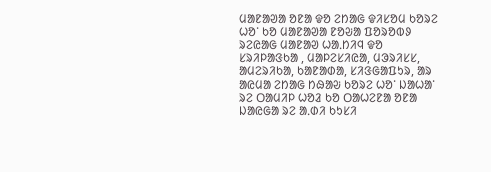ᱢᱟᱱᱟᱣᱟ ᱚᱱᱟ ᱫᱚ ᱮᱴᱟᱜ ᱫᱤᱥᱚᱢ ᱠᱚᱨᱮ ᱦᱚᱸ ᱠᱚ ᱢᱟᱱᱟᱣᱟ ᱱᱚᱶᱟ ᱯᱚᱨᱚᱵᱽ ᱨᱮᱭᱟᱜ ᱢᱟᱱᱟᱣ ᱦᱟᱹᱴᱤᱧ ᱫᱚ ᱥᱨᱤᱞᱟᱝᱠᱟ , ᱢᱟᱞᱮᱥᱤᱭᱟ, ᱢᱳᱨᱤᱥᱥ, ᱟᱢᱮᱨᱤᱠᱟ, ᱠᱟᱱᱟᱰᱟ, ᱥᱤᱝᱜᱟᱯᱩᱨ, ᱟᱨ ᱟᱭᱢᱟ ᱮᱴᱟᱜ ᱴᱷᱟᱶ ᱠᱚᱨᱮ ᱦᱚᱸ ᱡᱟᱦᱟᱸ ᱨᱮ ᱛᱟᱢᱤᱞ ᱦᱚᱲ ᱠᱚ ᱛᱟᱦᱮᱱᱟ ᱚᱱᱟ ᱡᱟᱭᱜᱟ ᱨᱮ ᱟᱹᱰᱤ ᱠᱩᱥᱤ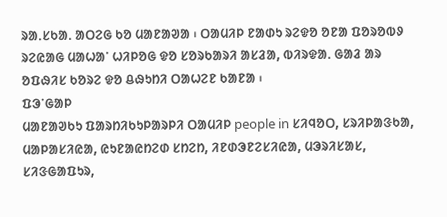ᱨᱟᱹᱥᱠᱟᱹ ᱟᱛᱮᱜ ᱠᱚ ᱢᱟᱱᱟᱣᱟ ᱾ ᱛᱟᱢᱤᱞ ᱱᱟᱰᱩ ᱨᱮᱫᱚ ᱚᱱᱟ ᱯᱚᱨᱚᱵᱽ ᱨᱮᱭᱟᱜ ᱢᱟᱦᱟᱸ ᱦᱤᱞᱚᱜ ᱫᱚ ᱥᱚᱨᱠᱟᱨᱤ ᱟᱥᱲᱟ, ᱵᱤᱨᱫᱟᱹ ᱜᱟᱲ ᱟᱨ ᱚᱯᱷᱤᱥ ᱠᱚᱨᱮ ᱫᱚ ᱪᱷᱩᱴᱤ ᱛᱟᱦᱮᱱ ᱠᱟᱱᱟ ᱾
ᱯᱳᱸᱜᱟᱞ
ᱢᱟᱱᱟᱣᱠᱩ ᱯᱟᱨᱴᱤᱠᱩᱞᱟᱨᱞᱤ ᱛᱟᱢᱤᱞ people in ᱥᱤᱧᱚᱛ, ᱥᱨᱤᱞᱟᱝᱠᱟ, ᱢᱟᱞᱟᱥᱤᱭᱟ, ᱭᱩᱱᱟᱭᱴᱮᱰ ᱥᱴᱮᱴ, ᱤᱱᱰᱳᱱᱮᱥᱤᱭᱟ, ᱢᱳᱨᱤᱥᱟᱥ, ᱥᱤᱝᱜᱟᱯᱩᱨ,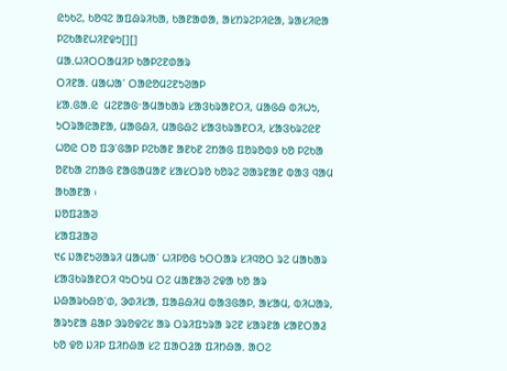ᱭᱩᱠᱮ, ᱠᱚᱧᱮ ᱟᱯᱷᱨᱤᱠᱟ, ᱠᱟᱱᱟᱰᱟ, ᱟᱥᱴᱨᱮᱞᱤᱭᱟ, ᱨᱟᱥᱤᱭᱟ
ᱞᱮᱠᱟᱱᱦᱤᱱᱫᱩ[][]
ᱢᱟᱹᱦᱤᱛᱛᱟᱢᱤᱞ ᱠᱟᱞᱮᱱᱰᱟᱨ
ᱛᱤᱱᱟᱹ ᱢᱟᱦᱟᱸ ᱛᱟᱭᱚᱢᱮᱱᱩᱣᱟᱞ
ᱥᱟᱹᱜᱟᱹᱭ  ᱢᱮᱱᱟᱜᱼᱟᱢᱟᱠᱟᱨ ᱥᱟᱝᱠᱨᱟᱱᱛᱤ, ᱢᱟᱜᱷ ᱵᱤᱦᱩ, ᱩᱛᱨᱟᱭᱟᱱᱟ, ᱢᱟᱜᱷᱤ, ᱢᱟᱜᱷᱮ ᱥᱟᱝᱠᱨᱟᱱᱛᱤ, ᱥᱟᱝᱠᱨᱮᱭᱱ
ᱦᱚᱭ ᱛᱚ ᱯᱳᱸᱜᱟᱞ ᱞᱮᱠᱟᱱ ᱟᱱᱠᱱ ᱮᱴᱟᱜ ᱯᱚᱨᱚᱵᱽ ᱠᱚ ᱞᱮᱠᱟ ᱚᱱᱠᱟ ᱮᱴᱟᱜ ᱱᱟᱜᱟᱢᱟᱱ ᱥᱟᱥᱛᱨᱚ ᱠᱚᱨᱮ ᱣᱟᱨᱱᱟᱱ ᱵᱟᱝ ᱧᱟᱢ ᱟᱠᱟᱱᱟ ᱾
ᱡᱚᱯᱲᱟᱣ
ᱥᱟᱯᱲᱟᱣ
᱑᱔ ᱡᱟᱱᱩᱣᱟᱨᱤ ᱢᱟᱦᱟᱸ ᱦᱤᱞᱚᱜ ᱩᱛᱛᱟᱨ ᱥᱤᱧᱚᱛ ᱨᱮ ᱢᱟᱠᱟᱨ ᱥᱟᱝᱠᱨᱟᱱᱛᱤ ᱧᱩᱛᱩᱢ ᱛᱮ ᱢᱟᱱᱟᱣ ᱮᱫᱟ ᱠᱚ ᱟᱨ ᱡᱷᱟᱨᱠᱷᱚᱸᱰ, ᱳᱰᱤᱥᱟ, ᱯᱟᱪᱷᱤᱢ ᱵᱟᱝᱜᱟᱞ, ᱟᱥᱟᱢ, ᱵᱤᱦᱟᱨ, ᱟᱨᱩᱱᱟ ᱪᱟᱞ ᱳᱨᱚᱫᱮᱥ ᱟᱨ ᱛᱨᱤᱯᱩᱨᱟ ᱨᱮᱱ ᱥᱟᱨᱱᱟ ᱥᱟᱱᱛᱟᱲ ᱠᱚ ᱫᱚ ᱡᱤᱞ ᱯᱤᱴᱷᱟ ᱥᱮ ᱯᱟᱛᱲᱟ ᱯᱤᱴᱷᱟᱹ ᱟᱛᱮ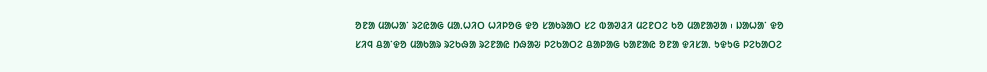ᱚᱱᱟ ᱢᱟᱦᱟᱸ ᱨᱮᱭᱟᱜ ᱢᱟᱹᱦᱤᱛ ᱦᱤᱞᱚᱜ ᱫᱚ ᱥᱟᱠᱨᱟᱛ ᱥᱮ ᱵᱟᱣᱲᱤ ᱢᱮᱱᱛᱮ ᱠᱚ ᱢᱟᱱᱟᱣᱟ ᱾ ᱡᱟᱦᱟᱸ ᱫᱚ ᱥᱤᱧ ᱪᱟᱸᱫᱚ ᱢᱟᱠᱟᱨ ᱨᱮᱠᱷᱟ ᱨᱮᱱᱟᱭ ᱴᱷᱟᱶ ᱞᱮᱠᱟᱛᱮ ᱪᱟᱞᱟᱜ ᱠᱟᱱᱟᱭ ᱚᱱᱟ ᱫᱤᱥᱟᱹ ᱩᱫᱩᱜ ᱞᱮᱠᱟᱛᱮ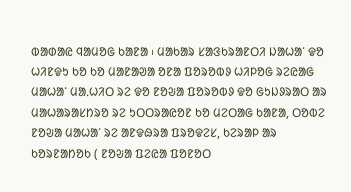ᱵᱟᱰᱟᱭ ᱧᱟᱢᱚᱜ ᱠᱟᱱᱟ ᱾ ᱢᱟᱠᱟᱨ ᱥᱟᱝᱠᱨᱟᱱᱛᱤ ᱡᱟᱦᱟᱸ ᱫᱚ ᱦᱤᱱᱫᱩ ᱠᱚ ᱠᱚ ᱢᱟᱱᱟᱣᱟ ᱚᱱᱟ ᱯᱚᱨᱚᱵᱽ ᱦᱤᱞᱚᱜ ᱨᱮᱭᱟᱜ ᱢᱟᱦᱟᱸ ᱢᱟᱹᱦᱤᱛ ᱨᱮ ᱫᱚ ᱱᱚᱶᱟ ᱯᱚᱨᱚᱵᱽ ᱫᱚ ᱜᱩᱡᱽᱨᱟᱛ ᱟᱨ ᱢᱟᱦᱟᱨᱟᱥᱴᱨᱚ ᱨᱮ ᱩᱛᱛᱨᱟᱭᱚᱱ ᱠᱚ ᱢᱮᱛᱟᱜ ᱠᱟᱱᱟ, ᱛᱚᱵᱮ ᱱᱚᱶᱟ ᱢᱟᱦᱟᱸ ᱨᱮ ᱟᱱᱫᱷᱨᱟ ᱯᱨᱚᱫᱮᱥ, ᱠᱮᱨᱟᱞ ᱟᱨ ᱠᱚᱨᱱᱟᱴᱚᱠ ( ᱱᱚᱶᱟ ᱯᱮᱭᱟ ᱯᱚᱱᱚᱛ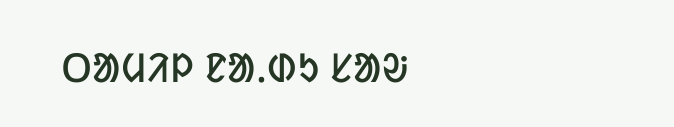ᱛᱟᱢᱤᱞ ᱱᱟᱹᱰᱩ ᱥᱟᱶ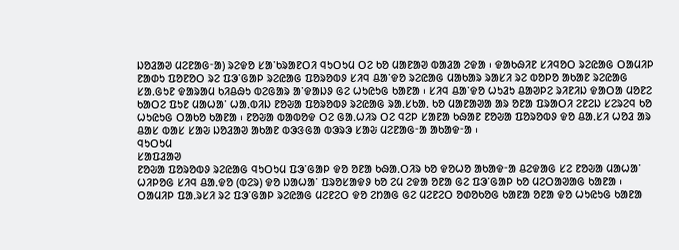ᱡᱚᱲᱟᱣ ᱢᱮᱱᱟᱜᱼᱟ) ᱨᱮᱫᱚ ᱥᱟᱸᱠᱨᱟᱱᱛᱤ ᱧᱩᱛᱩᱢ ᱛᱮ ᱠᱚ ᱢᱟᱱᱟᱣ ᱵᱟᱲᱟ ᱮᱫᱟ ᱾ ᱫᱟᱠᱷᱤᱱ ᱥᱤᱧᱚᱛ ᱨᱮᱭᱟᱜ ᱛᱟᱢᱤᱞ ᱱᱟᱰᱩ ᱯᱚᱱᱚᱛ ᱨᱮ ᱯᱳᱸᱜᱟᱞ ᱨᱮᱭᱟᱜ ᱯᱚᱨᱚᱵᱽ ᱥᱤᱧ ᱪᱟᱸᱫᱚ ᱨᱮᱭᱟᱜ ᱢᱟᱠᱟᱨ ᱨᱟᱥᱤ ᱨᱮ ᱵᱚᱞᱚ ᱟᱠᱟᱱ ᱨᱮᱭᱟᱜ ᱥᱟᱹᱜᱩᱱ ᱫᱟᱨᱟᱢ ᱠᱤᱪᱷᱩ ᱵᱮᱜᱟᱨ ᱟᱸᱫᱟᱡᱽ ᱜᱮ ᱦᱩᱭᱩᱜ ᱠᱟᱱᱟ ᱾ ᱥᱤᱧ ᱪᱟᱸᱫᱚ ᱦᱩᱲᱩ ᱪᱟᱣᱞᱮ ᱨᱤᱱᱤᱡ ᱫᱟᱛᱟ ᱢᱚᱱᱮ ᱠᱟᱛᱮ ᱯᱩᱱ ᱢᱟᱦᱟᱸ ᱦᱟᱹᱵᱤᱡ ᱱᱚᱶᱟ ᱯᱚᱨᱚᱵᱽ ᱨᱮᱭᱟᱜ ᱨᱟᱹᱥᱠᱟᱹ ᱠᱚ ᱢᱟᱱᱟᱣᱟ ᱟᱨ ᱚᱱᱟ ᱯᱨᱟᱛᱤ ᱮᱱᱮᱡ ᱥᱮᱨᱮᱧ ᱠᱚ ᱦᱩᱭᱩᱜ ᱛᱟᱠᱚ ᱠᱟᱱᱟ ᱾ ᱱᱚᱶᱟ ᱵᱟᱵᱚᱫ ᱛᱮ ᱜᱟᱹᱦᱤᱨ ᱛᱮ ᱧᱮᱞ ᱥᱟᱱᱟ ᱠᱷᱟᱱ ᱱᱚᱶᱟ ᱯᱚᱨᱚᱵᱽ ᱫᱚ ᱪᱟᱹᱥᱤ ᱦᱚᱲ ᱟᱨ ᱪᱟᱥ ᱵᱟᱥ ᱥᱟᱶ ᱡᱚᱲᱟᱣ ᱟᱠᱟᱱ ᱵᱳᱝᱜᱟ ᱵᱳᱨᱳ ᱥᱟᱶ ᱢᱮᱱᱟᱜᱼᱟ ᱟᱠᱟᱫᱼᱟ ᱾
ᱧᱩᱛᱩᱢ
ᱥᱟᱯᱲᱟᱣ
ᱱᱚᱶᱟ ᱯᱚᱨᱚᱵᱽ ᱨᱮᱭᱟᱜ ᱧᱩᱛᱩᱢ ᱯᱳᱸᱜᱟᱞ ᱫᱚ ᱚᱱᱟ ᱠᱷᱟᱹᱛᱤᱨ ᱠᱚ ᱫᱚᱦᱚ ᱟᱠᱟᱫᱼᱟ ᱪᱮᱫᱟᱜ ᱥᱮ ᱱᱚᱶᱟ ᱢᱟᱦᱟᱸ ᱦᱤᱞᱚᱜ ᱥᱤᱧ ᱪᱟᱹᱫᱚ (ᱵᱮᱨ) ᱫᱚ ᱡᱟᱦᱟᱸ ᱯᱨᱚᱥᱟᱫᱽ ᱠᱚ ᱮᱢ ᱮᱫᱟ ᱚᱱᱟ ᱜᱮ ᱯᱳᱸᱜᱟᱞ ᱠᱚ ᱢᱮᱛᱟᱣᱟᱜ ᱠᱟᱱᱟ ᱾ ᱛᱟᱢᱤᱞ ᱯᱟᱹᱨᱥᱤ ᱨᱮ ᱯᱳᱸᱜᱟᱞ ᱨᱮᱭᱟᱜ ᱢᱮᱱᱮᱛ ᱫᱚ ᱮᱴᱟᱜ ᱜᱮ ᱢᱮᱱᱮᱛ ᱚᱰᱚᱠᱚᱜ ᱠᱟᱱᱟ ᱚᱱᱟ ᱫᱚ ᱦᱩᱭᱩᱜ ᱠᱟᱱᱟ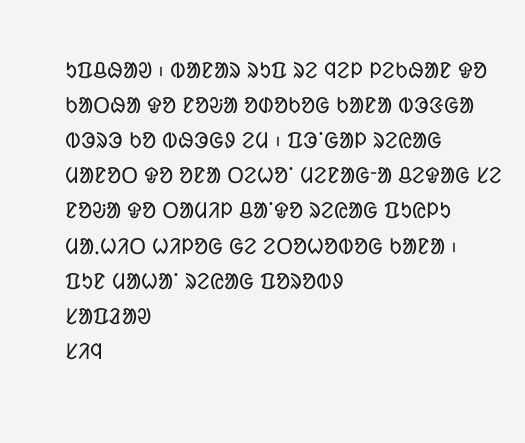ᱩᱯᱪᱷᱟᱣ ᱾ ᱵᱟᱱᱟᱨ ᱨᱩᱯ ᱨᱮ ᱧᱮᱞ ᱞᱮᱠᱷᱟᱱ ᱫᱚ ᱠᱟᱛᱷᱟ ᱫᱚ ᱱᱚᱶᱟ ᱚᱰᱚᱠᱚᱜ ᱠᱟᱱᱟ ᱵᱳᱝᱜᱟ ᱵᱳᱨᱳ ᱠᱚ ᱵᱷᱳᱜᱽ ᱮᱢ ᱾ ᱯᱳᱸᱜᱟᱞ ᱨᱮᱭᱟᱜ ᱢᱟᱱᱚᱛ ᱫᱚ ᱚᱱᱟ ᱛᱮᱦᱚᱸ ᱢᱮᱱᱟᱜᱼᱟ ᱪᱮᱫᱟᱜ ᱥᱮ ᱱᱚᱶᱟ ᱫᱚ ᱛᱟᱢᱤᱞ ᱪᱟᱸᱫᱚ ᱨᱮᱭᱟᱜ ᱯᱩᱭᱞᱩ ᱢᱟᱹᱦᱤᱛ ᱦᱤᱞᱚᱜ ᱜᱮ ᱮᱛᱚᱦᱚᱵᱚᱜ ᱠᱟᱱᱟ ᱾
ᱯᱩᱱ ᱢᱟᱦᱟᱸ ᱨᱮᱭᱟᱜ ᱯᱚᱨᱚᱵᱽ
ᱥᱟᱯᱲᱟᱣ
ᱥᱤᱧ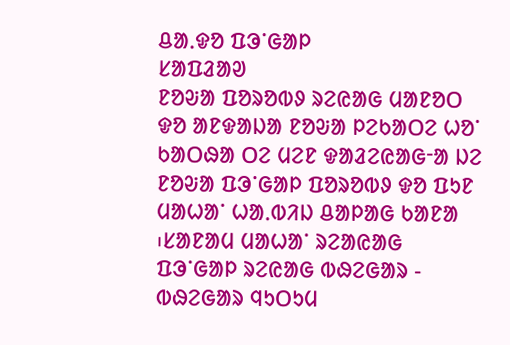ᱪᱟᱹᱫᱚ ᱯᱳᱸᱜᱟᱞ
ᱥᱟᱯᱲᱟᱣ
ᱱᱚᱶᱟ ᱯᱚᱨᱚᱵᱽ ᱨᱮᱭᱟᱜ ᱢᱟᱱᱚᱛ ᱫᱚ ᱟᱱᱫᱟᱡᱟ ᱱᱚᱶᱟ ᱞᱮᱠᱟᱛᱮ ᱦᱚᱸ ᱠᱟᱛᱷᱟ ᱛᱮ ᱢᱮᱱ ᱫᱟᱲᱮᱭᱟᱜᱼᱟ ᱡᱮ ᱱᱚᱶᱟ ᱯᱳᱸᱜᱟᱞ ᱯᱚᱨᱚᱵᱽ ᱫᱚ ᱯᱩᱱ ᱢᱟᱦᱟᱸ ᱦᱟᱹᱵᱤᱡ ᱪᱟᱞᱟᱜ ᱠᱟᱱᱟ ᱾ᱥᱟᱱᱟᱢ ᱢᱟᱦᱟᱸ ᱨᱮᱟᱭᱟᱜ ᱯᱳᱸᱜᱟᱞ ᱨᱮᱭᱟᱜ ᱵᱷᱮᱜᱟᱨ - ᱵᱷᱮᱜᱟᱨ ᱧᱩᱛᱩᱢ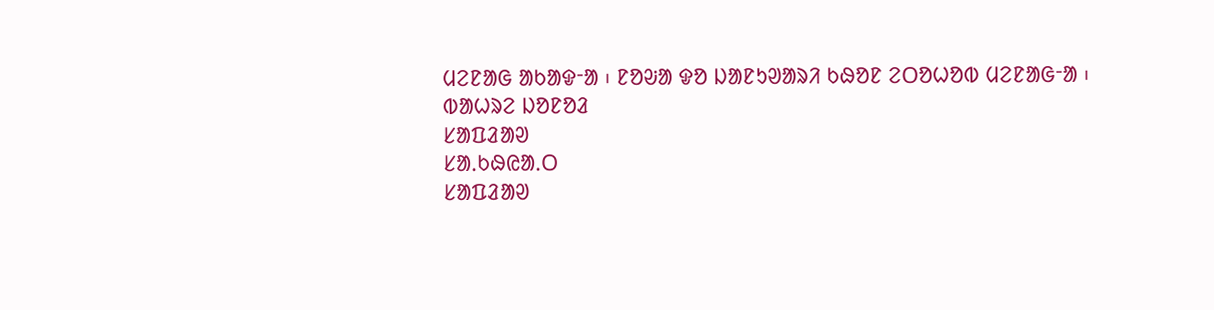ᱢᱮᱱᱟᱜ ᱟᱠᱟᱫᱼᱟ ᱾ ᱱᱚᱶᱟ ᱫᱚ ᱡᱟᱱᱩᱣᱟᱨᱤ ᱠᱷᱚᱱ ᱮᱛᱚᱦᱚᱵ ᱢᱮᱱᱟᱜᱼᱟ ᱾
ᱵᱟᱦᱨᱮ ᱡᱚᱱᱚᱲ
ᱥᱟᱯᱲᱟᱣ
ᱥᱟᱹᱠᱷᱭᱟᱹᱛ
ᱥᱟᱯᱲᱟᱣ